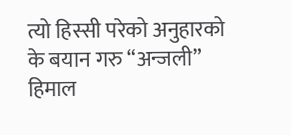त्यो हिस्सी परेको अनुहारको
के बयान गरु “अन्जली”
हिमाल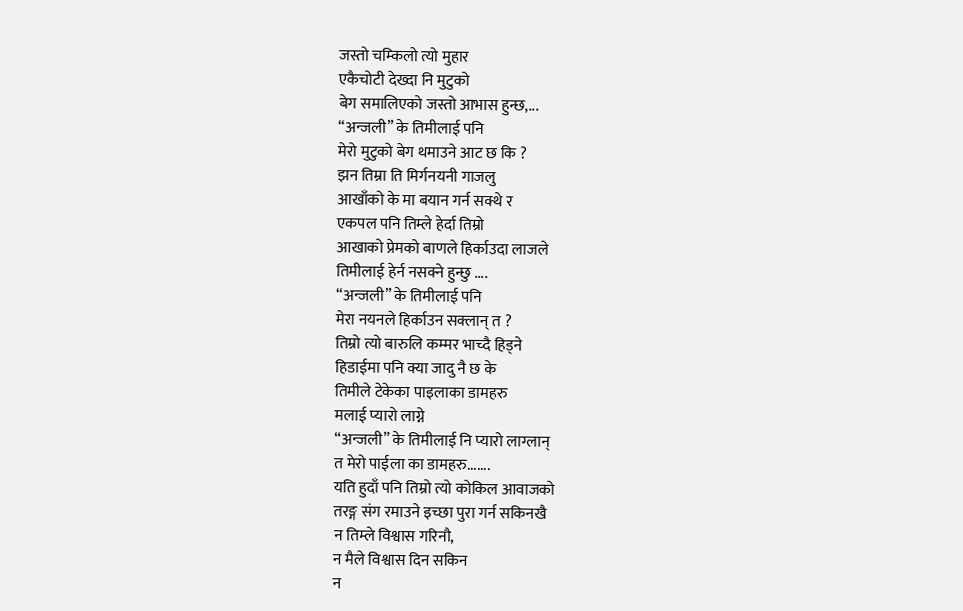जस्तो चम्किलो त्यो मुहार
एकैचोटी देख्दा नि मुटुको
बेग समालिएको जस्तो आभास हुन्छ,...
“अन्जली” के तिमीलाई पनि
मेरो मुटुको बेग थमाउने आट छ कि ?
झन तिम्रा ति मिर्गनयनी गाजलु
आखाँको के मा बयान गर्न सक्थे र
एकपल पनि तिम्ले हेर्दा तिम्रो
आखाको प्रेमको बाणले हिर्काउदा लाजले
तिमीलाई हेर्न नसक्ने हुन्छु ....
“अन्जली” के तिमीलाई पनि
मेरा नयनले हिर्काउन सक्लान् त ?
तिम्रो त्यो बारुलि कम्मर भाच्दै हिड्ने
हिडाईमा पनि क्या जादु नै छ के
तिमीले टेकेका पाइलाका डामहरु
मलाई प्यारो लाग्ने
“अन्जली” के तिमीलाई नि प्यारो लाग्लान्
त मेरो पाईला का डामहरु.......
यति हुदाँ पनि तिम्रो त्यो कोकिल आवाजको
तरङ्ग संग रमाउने इच्छा पुरा गर्न सकिनखै
न तिम्ले विश्वास गरिनौ,
न मैले विश्वास दिन सकिन
न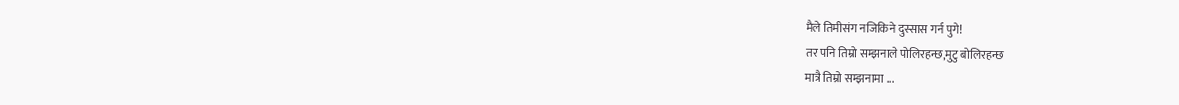मैले तिमीसंग नजिकिने दुस्सास गर्न पुगे!
तर पनि तिम्रो सम्झनाले पोलिरहन्छ,मुटु बोलिरहन्छ
मात्रै तिम्रो सम्झनामा ...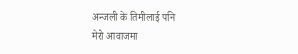अन्जली के तिमीलाई पनि
मेरो आवाजमा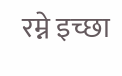रम्ने इच्छा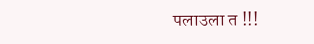पलाउला त !!!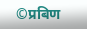©प्रबिण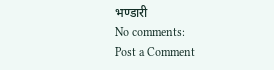भण्डारी
No comments:
Post a Comment